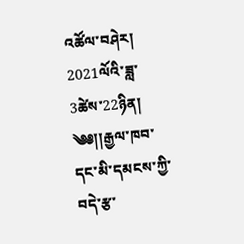འཚོལ་བཤེར།
2021ལོའི་ཟླ་3ཚེས་22ཉིན།
༄༅།།རྒྱལ་ཁབ་དང་མི་དམངས་ཀྱི་བདེ་རྩ་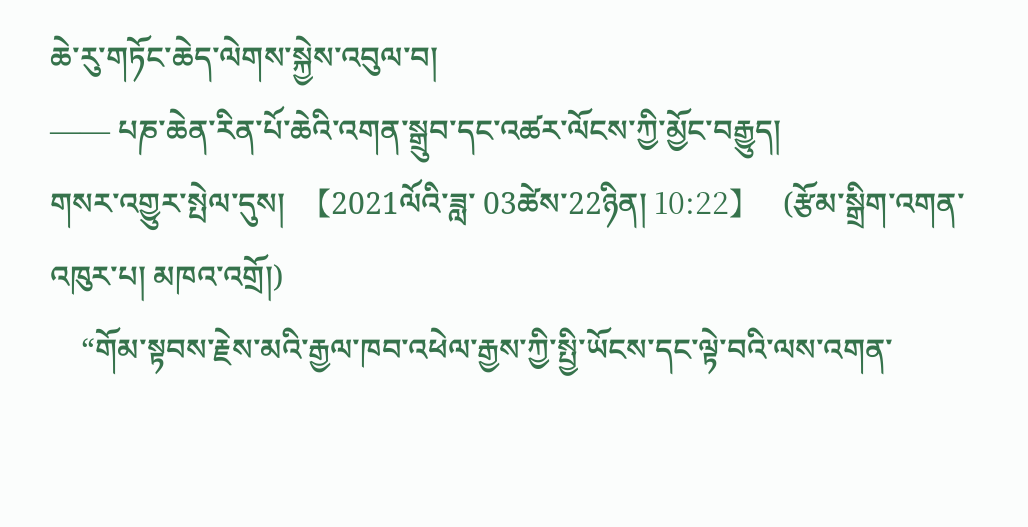ཆེ་རུ་གཏོང་ཆེད་ལེགས་སྐྱེས་འབུལ་བ།
—— པཎ་ཆེན་རིན་པོ་ཆེའི་འགན་སྒྲུབ་དང་འཚར་ལོངས་ཀྱི་མྱོང་བརྒྱུད།
གསར་འགྱུར་སྤེལ་དུས།  【2021ལོའི་ཟླ་ 03ཚེས་22ཉིན། 10:22】   (རྩོམ་སྒྲིག་འགན་འཁུར་པ། མཁའ་འགྲོ།)
    “གོམ་སྟབས་རྗེས་མའི་རྒྱལ་ཁབ་འཕེལ་རྒྱས་ཀྱི་སྤྱི་ཡོངས་དང་ལྟེ་བའི་ལས་འགན་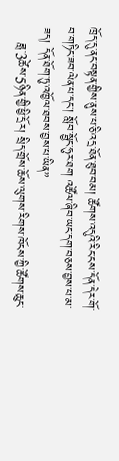ཁྲོད་དུ་ནང་བསྟན་གྱིས་ནུས་པ་ཅི་འདྲ་ཐོན་ཐུབ་བམ། ཚོགས་འདུའི་རིང་ངས་དོན་དེར་གོ་བ་གཏིང་ཟབ་ལེན་པ་དང་། སློབ་སྦྱོང་ཧུར་ཐག འཚོལ་ཞིབ་ཡང་དག་བཅས་བྱས་པ་མ་ཟད། དོན་ཐོག་ཏུ་འཁྱོལ་ཐབས་བྱས་པ་ཡིན”
    ཟླ་3ཚེས་5ཉིན་གྱི་ཕྱི་དྲོར། སྲིད་གྲོས་ཆོས་ལུགས་རིགས་ཁོངས་ཀྱི་ཚོགས་ཆུང་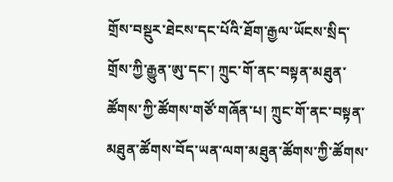གྲོས་བསྡུར་ཐེངས་དང་པོའི་ཐོག་རྒྱལ་ཡོངས་སྲིད་གྲོས་ཀྱི་རྒྱུན་ཨུ་དང་། ཀྲུང་གོ་ནང་བསྟན་མཐུན་ཚོགས་ཀྱི་ཚོགས་གཙོ་གཞོན་པ། ཀྲུང་གོ་ནང་བསྟན་མཐུན་ཚོགས་བོད་ཡན་ལག་མཐུན་ཚོགས་ཀྱི་ཚོགས་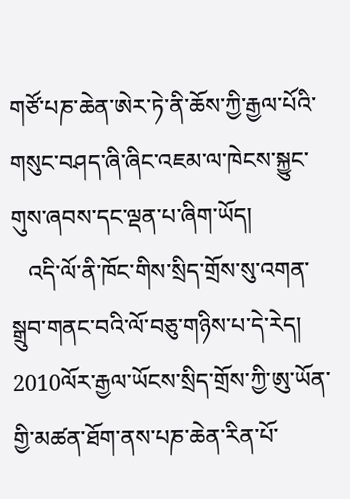གཙོ་པཎ་ཆེན་ཨེར་ཏེ་ནི་ཆོས་ཀྱི་རྒྱལ་པོའི་གསུང་བཤད་ཞི་ཞིང་འཇམ་ལ་ཁེངས་སྐྱུང་གུས་ཞབས་དང་ལྡན་པ་ཞིག་ཡོད།
   འདི་ལོ་ནི་ཁོང་གིས་སྲིད་གྲོས་སུ་འགན་སྒྲུབ་གནང་བའི་ལོ་བཅུ་གཉིས་པ་དེ་རེད། 2010ལོར་རྒྱལ་ཡོངས་སྲིད་གྲོས་ཀྱི་ཨུ་ཡོན་གྱི་མཚན་ཐོག་ནས་པཎ་ཆེན་རིན་པོ་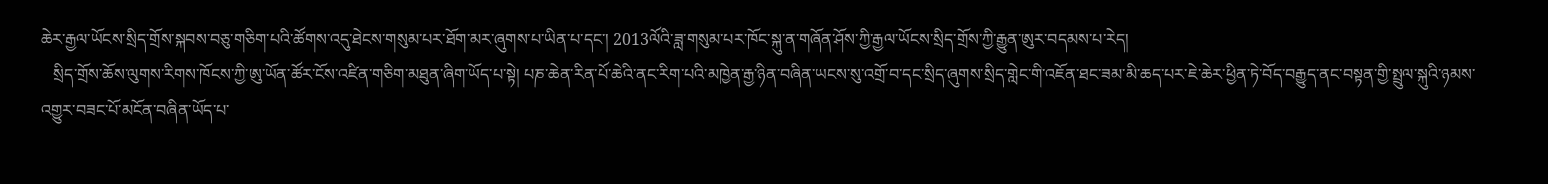ཆེར་རྒྱལ་ཡོངས་སྲིད་གྲོས་སྐབས་བཅུ་གཅིག་པའི་ཚོགས་འདུ་ཐེངས་གསུམ་པར་ཐོག་མར་ཞུགས་པ་ཡིན་པ་དང་། 2013ལོའི་ཟླ་གསུམ་པར་ཁོང་སྐུ་ན་གཞོན་ཤོས་ཀྱི་རྒྱལ་ཡོངས་སྲིད་གྲོས་ཀྱི་རྒྱུན་ཨུར་བདམས་པ་རེད།
   སྲིད་གྲོས་ཆོས་ལུགས་རིགས་ཁོངས་ཀྱི་ཨུ་ཡོན་ཚོར་ངོས་འཛིན་གཅིག་མཐུན་ཞིག་ཡོད་པ་སྟེ། པཎ་ཆེན་རིན་པོ་ཆེའི་ནང་རིག་པའི་མཁྱེན་རྒྱ་ཉིན་བཞིན་ཡངས་སུ་འགྲོ་བ་དང་སྲིད་ཞུགས་སྲིད་གླེང་གི་འཇོན་ཐང་ཟམ་མི་ཆད་པར་ཇེ་ཆེར་ཕྱིན་ཏེ་བོད་བརྒྱུད་ནང་བསྟན་གྱི་སྤྲུལ་སྐུའི་ཉམས་འགྱུར་བཟང་པོ་མངོན་བཞིན་ཡོད་པ་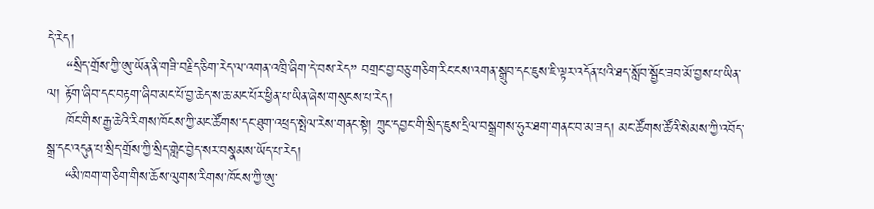དེ་རེད།
    “སྲིད་གྲོས་ཀྱི་ཨུ་ཡོན་ནི་གཟི་བརྗིད་ཅིག་རེད་ལ་འགན་འཁྲི་ཞིག་དེ་བས་རེད” བགྲང་བྱ་བཅུ་གཅིག་རིང་ངས་འགན་སྒྲུབ་དང་ཇུས་ཇི་ལྟར་འདོན་པའི་ཐད་སློབ་སྦྱོང་ཟབ་མོ་བྱས་པ་ཡིན་ལ། རྟོག་ཞིབ་དང་བརྟག་ཞིབ་མང་པོ་བྱ་ཆེད་ས་ཆ་མང་པོར་ཕྱིན་པ་ཡིན་ཞེས་གསུངས་པ་རེད།
    ཁོང་གིས་རྒྱ་ཆེའི་རིགས་ཁོངས་ཀྱི་མང་ཚོགས་དང་ཐུག་འཕྲད་སྤེལ་རེས་གནང་སྟེ། ཀྲུང་དབྱང་གི་སྲིད་ཇུས་དྲིལ་བསྒྲགས་ཧུར་ཐག་གནང་བ་མ་ཟད། མང་ཚོགས་ཚོའི་སེམས་ཀྱི་འབོད་སྒྲ་དང་འདུན་པ་སྲིད་གྲོས་ཀྱི་སྲིད་གླེང་བྱེད་སར་བསྣམས་ཡོད་པ་རེད།
    “མི་ཁག་གཅིག་གིས་ཆོས་ལུགས་རིགས་ཁོངས་ཀྱི་ཨུ་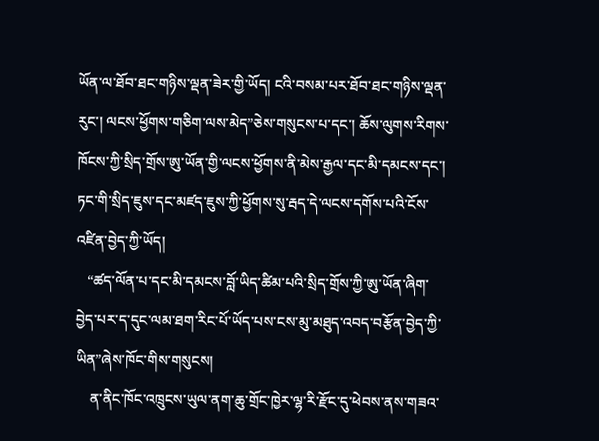ཡོན་ལ་ཐོབ་ཐང་གཉིས་ལྡན་ཟེར་གྱི་ཡོད། ངའི་བསམ་པར་ཐོབ་ཐང་གཉིས་ལྡན་རུང་། ལངས་ཕྱོགས་གཅིག་ལས་མེད”ཅེས་གསུངས་པ་དང་། ཆོས་ལུགས་རིགས་ཁོངས་ཀྱི་སྲིད་གྲོས་ཨུ་ཡོན་གྱི་ལངས་ཕྱོགས་ནི་མེས་རྒྱལ་དང་མི་དམངས་དང་། ཏང་གི་སྲིད་ཇུས་དང་མཛད་ཇུས་ཀྱི་ཕྱོགས་སུ་རྦད་དེ་ལངས་དགོས་པའི་ངོས་འཛིན་བྱེད་ཀྱི་ཡོད།
   “ཚད་ལོན་པ་དང་མི་དམངས་བློ་ཡིད་ཚིམ་པའི་སྲིད་གྲོས་ཀྱི་ཨུ་ཡོན་ཞིག་བྱེད་པར་ད་དུང་ལམ་ཐག་རིང་པོ་ཡོད་པས་ངས་མུ་མཐུད་འབད་བརྩོན་བྱེད་ཀྱི་ཡིན”ཞེས་ཁོང་གིས་གསུངས།
    ན་ནིང་ཁོང་འཁྲུངས་ཡུལ་ནག་ཆུ་གྲོང་ཁྱེར་ལྷ་རི་རྫོང་དུ་ཕེབས་ནས་གཟའ་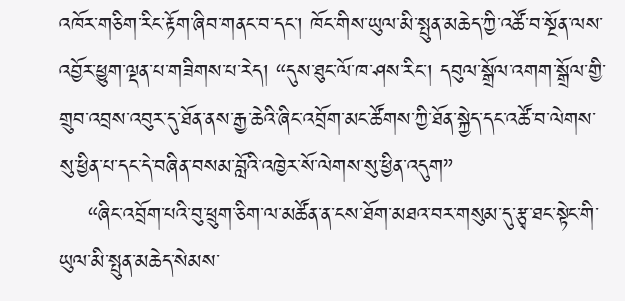འཁོར་གཅིག་རིང་རྟོག་ཞིབ་གནང་བ་དང་། ཁོང་གིས་ཡུལ་མི་སྤུན་མཆེད་ཀྱི་འཚོ་བ་སྔོན་ལས་འབྱོར་ཕྱུག་ལྡན་པ་གཟིགས་པ་རེད། “དུས་ཐུང་ལོ་ཁ་ཤས་རིང་། དབུལ་སྒྲོལ་འགག་སྒྲོལ་གྱི་གྲུབ་འབྲས་འབུར་དུ་ཐོན་ནས་རྒྱ་ཆེའི་ཞིང་འབྲོག་མང་ཚོགས་ཀྱི་ཐོན་སྐྱེད་དང་འཚོ་བ་ལེགས་སུ་ཕྱིན་པ་དང་དེ་བཞིན་བསམ་བློའི་འཁྱེར་སོ་ལེགས་སུ་ཕྱིན་འདུག”
    “ཞིང་འབྲོག་པའི་བུ་ཕྲུག་ཅིག་ལ་མཚོན་ན་ངས་ཐོག་མཐའ་བར་གསུམ་དུ་རྩྭ་ཐང་སྟེང་གི་ཡུལ་མི་སྤུན་མཆེད་སེམས་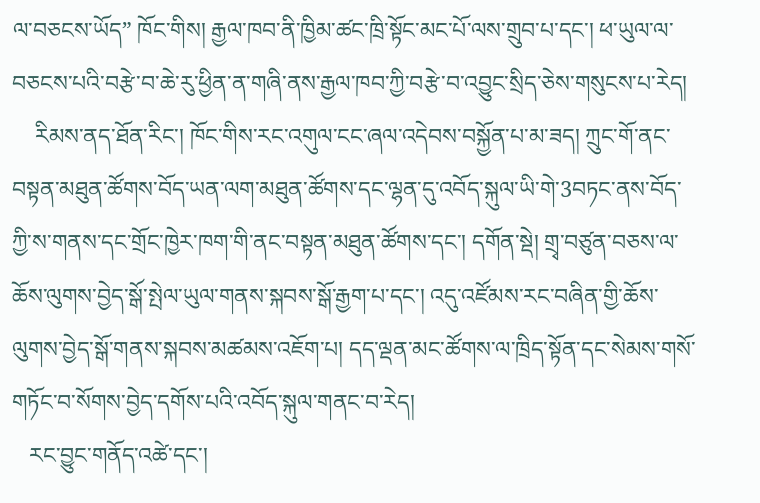ལ་བཅངས་ཡོད” ཁོང་གིས། རྒྱལ་ཁབ་ནི་ཁྱིམ་ཚང་ཁྲི་སྟོང་མང་པོ་ལས་གྲུབ་པ་དང་། ཕ་ཡུལ་ལ་བཅངས་པའི་བརྩེ་བ་ཆེ་རུ་ཕྱིན་ན་གཞི་ནས་རྒྱལ་ཁབ་ཀྱི་བརྩེ་བ་འབྱུང་སྲིད་ཅེས་གསུངས་པ་རེད།
    རིམས་ནད་ཐོན་རིང་། ཁོང་གིས་རང་འགུལ་ངང་ཞལ་འདེབས་བསྐྱོན་པ་མ་ཟད། ཀྲུང་གོ་ནང་བསྟན་མཐུན་ཚོགས་བོད་ཡན་ལག་མཐུན་ཚོགས་དང་ལྷན་དུ་འབོད་སྐུལ་ཡི་གེ་3བཏང་ནས་བོད་ཀྱི་ས་གནས་དང་གྲོང་ཁྱེར་ཁག་གི་ནང་བསྟན་མཐུན་ཚོགས་དང་། དགོན་སྡེ། གྲྭ་བཙུན་བཅས་ལ་ཆོས་ལུགས་བྱེད་སྒོ་སྤེལ་ཡུལ་གནས་སྐབས་སྒོ་རྒྱག་པ་དང་། འདུ་འཛོམས་རང་བཞིན་གྱི་ཆོས་ལུགས་བྱེད་སྒོ་གནས་སྐབས་མཚམས་འཇོག་པ། དད་ལྡན་མང་ཚོགས་ལ་ཁྲིད་སྟོན་དང་སེམས་གསོ་གཏོང་བ་སོགས་བྱེད་དགོས་པའི་འབོད་སྐུལ་གནང་བ་རེད།
   རང་བྱུང་གནོད་འཚེ་དང་།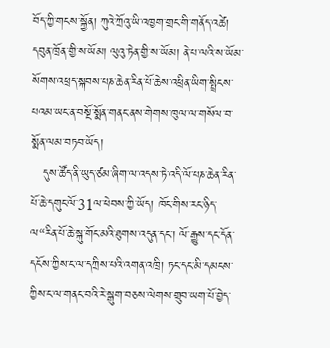བོད་ཀྱི་གངས་སྐྱོན། ཀུའེ་ཀྲོའུ་ཡི་འཁྱག་གྲང་གི་གནོད་འཚེ། དབུན་ཁྲོན་གྱི་ས་ཡོམ། ལུའུ་ཏེན་གྱི་ས་ཡོམ། ནེ་པ་ལའི་ས་ཡོམ་སོགས་འཕྲད་སྐབས་པཎ་ཆེན་རིན་པོ་ཆེས་འཕྲིན་ཡིག་སྤྲིངས་པའམ་ཡང་ན་བསྔོ་སྨོན་གནང་ནས་གེགས་ཁུལ་ལ་གསོལ་བ་སྨོན་ལམ་བཏབ་ཡོད།
   དུས་ཚོད་ནི་ཡུད་ཙམ་ཞིག་ལ་འདས་ཏེ་འདི་ལོ་པཎ་ཆེན་རིན་པོ་ཆེ་དགུང་ལོ་31ལ་ཕེབས་ཀྱི་ཡོད། ཁོང་གིས་རང་ཉིད་ལ“རིན་པོ་ཆེ་སྐུ་གོང་མའི་ཐུགས་འདུན་དང་། ལོ་རྒྱུས་དང་དོན་དངོས་ཀྱིས་ང་ལ་དཀྲིས་པའི་འགན་འཁྲི། ཏང་དང་མི་དམངས་ཀྱིས་ང་ལ་གནང་བའི་རེ་སྒུག་བཅས་ལེགས་གྲུབ་ཡག་པོ་བྱེད་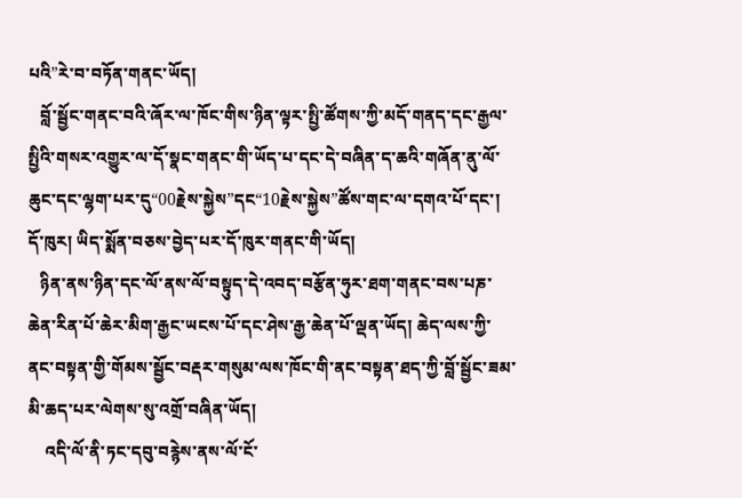པའི”རེ་བ་བཏོན་གནང་ཡོད།
   བློ་སྦྱོང་གནང་བའི་ཞོར་ལ་ཁོང་གིས་ཉིན་ལྟར་སྤྱི་ཚོགས་ཀྱི་མདོ་གནད་དང་རྒྱལ་སྤྱིའི་གསར་འགྱུར་ལ་དོ་སྣང་གནང་གི་ཡོད་པ་དང་དེ་བཞིན་ད་ཆའི་གཞོན་ནུ་ལོ་ཆུང་དང་ལྷག་པར་དུ“00རྗེས་སྐྱེས”དང“10རྗེས་སྐྱེས”ཚོས་གང་ལ་དགའ་པོ་དང་། དོ་ཁུར། ཡིད་སྨོན་བཅས་བྱེད་པར་དོ་ཁུར་གནང་གི་ཡོད།
   ཉིན་ནས་ཉིན་དང་ལོ་ནས་ལོ་བསྟུད་དེ་འབད་བརྩོན་ཧུར་ཐག་གནང་བས་པཎ་ཆེན་རིན་པོ་ཆེར་མིག་རྒྱང་ཡངས་པོ་དང་ཤེས་རྒྱ་ཆེན་པོ་ལྡན་ཡོད། ཆེད་ལས་ཀྱི་ནང་བསྟན་གྱི་གོམས་སྦྱོང་བརྡར་གསུམ་ལས་ཁོང་གི་ནང་བསྟན་ཐད་ཀྱི་བློ་སྦྱོང་ཟམ་མི་ཆད་པར་ལེགས་སུ་འགྲོ་བཞིན་ཡོད།
    འདི་ལོ་ནི་ཏང་དབུ་བརྙེས་ནས་ལོ་ངོ་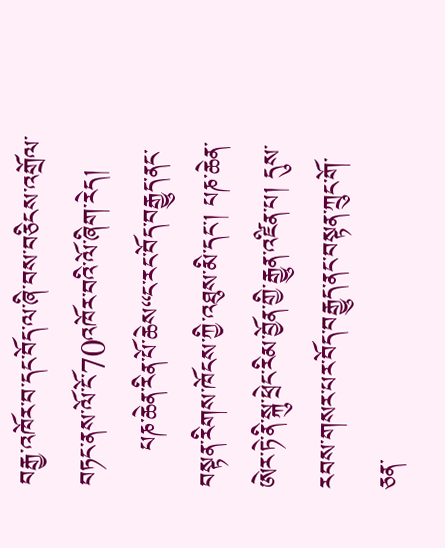བརྒྱ་འཁོར་བ་དང་བོད་ལ་ཞི་བས་བཅིངས་འགྲོལ་བཏང་ནས་ལོ་ངོ་70འཁོར་བའི་ལོ་ཞིག་རེད།
    པཎ་ཆེན་རིན་པོ་ཆེས“ང་རང་བོད་བརྒྱུད་ནང་བསྟན་རིགས་ཁོངས་ཀྱི་འཐུས་མི་དང་། པཎ་ཆེན་ཨེར་ཏེ་ནི་སྐུ་ཕྲེང་རིམ་བྱོན་གྱི་རྒྱུན་འཛིན་པ། དུས་རབས་གསར་པར་བོད་བརྒྱུད་ནང་བསྟན་ཀྲུང་གོ་ཅན་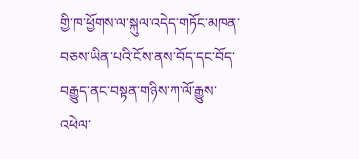གྱི་ཁ་ཕྱོགས་ལ་སྐུལ་འདེད་གཏོང་མཁན་བཅས་ཡིན་པའི་ངོས་ནས་བོད་དང་བོད་བརྒྱུད་ནང་བསྟན་གཉིས་ཀ་ལོ་རྒྱུས་འཕེལ་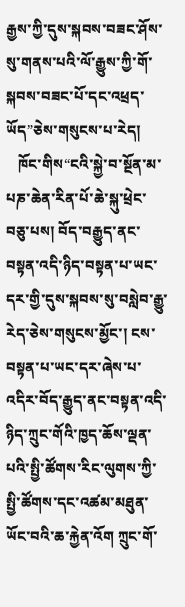རྒྱས་ཀྱི་དུས་སྐབས་བཟང་ཤོས་སུ་གནས་པའི་ལོ་རྒྱུས་ཀྱི་གོ་སྐབས་བཟང་པོ་དང་འཕྲད་ཡོད”ཅེས་གསུངས་པ་རེད།
   ཁོང་གིས“ངའི་སྐྱེ་བ་སྔོན་མ་པཎ་ཆེན་རིན་པོ་ཆེ་སྐུ་ཕྲེང་བཅུ་པས། བོད་བརྒྱུད་ནང་བསྟན་འདི་ཉིད་བསྟན་པ་ཡང་དར་གྱི་དུས་སྐབས་སུ་བསླེབ་རྒྱུ་རེད་ཅེས་གསུངས་མྱོང་། ངས་བསྟན་པ་ཡང་དར་ཞེས་པ་འདིར་བོད་རྒྱུད་ནང་བསྟན་འདི་ཉིད་ཀྲུང་གོའི་ཁྱད་ཆོས་ལྡན་པའི་སྤྱི་ཚོགས་རིང་ལུགས་ཀྱི་སྤྱི་ཚོགས་དང་འཚམ་མཐུན་ཡོང་བའི་ཆ་རྐྱེན་འོག ཀྲུང་གོ་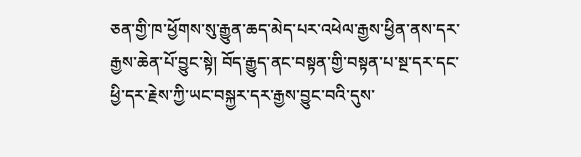ཅན་གྱི་ཁ་ཕྱོགས་སུ་རྒྱུན་ཆད་མེད་པར་འཕེལ་རྒྱས་ཕྱིན་ནས་དར་རྒྱས་ཆེན་པོ་བྱུང་སྟེ། བོད་རྒྱུད་ནང་བསྟན་གྱི་བསྟན་པ་སྔ་དར་དང་ཕྱི་དར་རྗེས་ཀྱི་ཡང་བསྐྱར་དར་རྒྱས་བྱུང་བའི་དུས་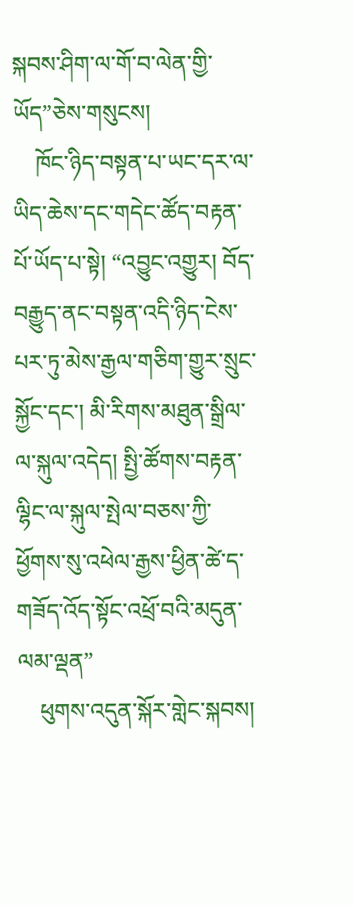སྐབས་ཤིག་ལ་གོ་བ་ལེན་གྱི་ཡོད”ཅེས་གསུངས།
    ཁོང་ཉིད་བསྟན་པ་ཡང་དར་ལ་ཡིད་ཆེས་དང་གདེང་ཚོད་བརྟན་པོ་ཡོད་པ་སྟེ། “འབྱུང་འགྱུར། བོད་བརྒྱུད་ནང་བསྟན་འདི་ཉིད་ངེས་པར་ཏུ་མེས་རྒྱལ་གཅིག་གྱུར་སྲུང་སྐྱོང་དང་། མི་རིགས་མཐུན་སྒྲིལ་ལ་སྐུལ་འདེད། སྤྱི་ཚོགས་བརྟན་ལྷིང་ལ་སྐུལ་སྤེལ་བཅས་ཀྱི་ཕྱོགས་སུ་འཕེལ་རྒྱས་ཕྱིན་ཚེ་ད་གཟོད་འོད་སྟོང་འཕྲོ་བའི་མདུན་ལམ་ལྡན”
    ཕུགས་འདུན་སྐོར་གླེང་སྐབས།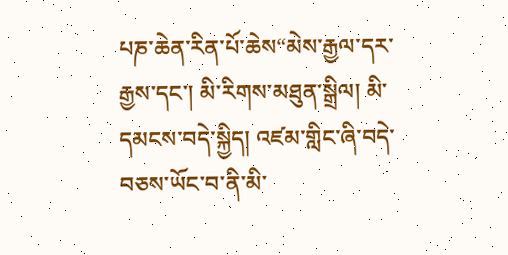པཎ་ཆེན་རིན་པོ་ཆེས“མེས་རྒྱལ་དར་རྒྱས་དང་། མི་རིགས་མཐུན་སྒྲིལ། མི་དམངས་བདེ་སྐྱིད། འཛམ་གླིང་ཞི་བདེ་བཅས་ཡོང་བ་ནི་མི་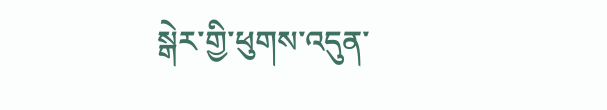སྒེར་གྱི་ཕུགས་འདུན་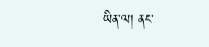ཡིན་ལ། ནང་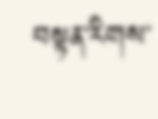བསྟན་རིགས་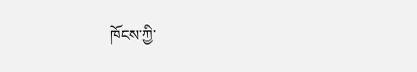ཁོངས་ཀྱི་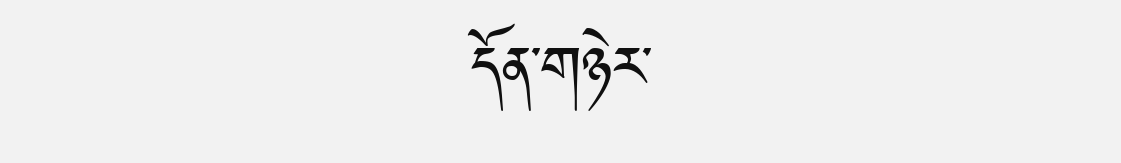དོན་གཉེར་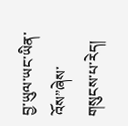བྱ་ཡུལ་ཡང་ཡིན་འོས”ཞེས་གསུངས་པ་རེད།